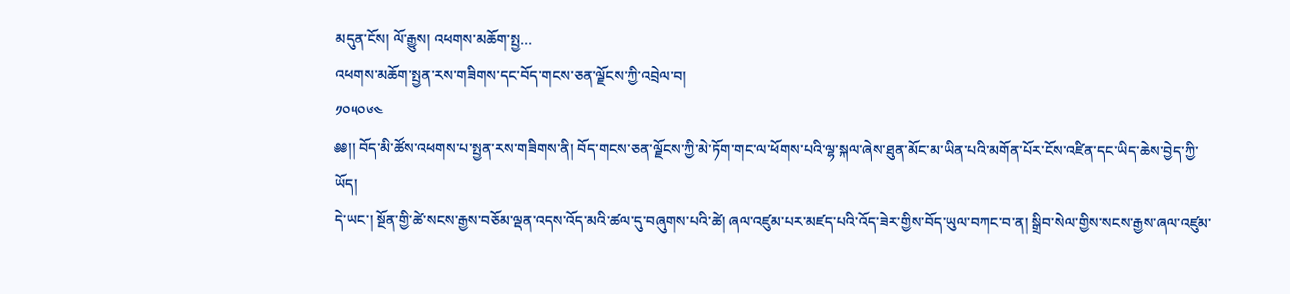མདུན་ངོས། ལོ་རྒྱུས། འཕགས་མཆོག་སྤྱ...
འཕགས་མཆོག་སྤྱན་རས་གཟིགས་དང་བོད་གངས་ཅན་ལྗོངས་ཀྱི་འབྲེལ་བ།
༡༠༥༠༦༤
༅༅།། བོད་མི་ཚོས་འཕགས་པ་སྤྱན་རས་གཟིགས་ནི། བོད་གངས་ཅན་ལྗོངས་ཀྱི་མེ་ཏོག་གང་ལ་ཕོགས་པའི་ལྷ་སྐལ་ཞེས་ཐུན་མོང་མ་ཡིན་པའི་མགོན་པོར་ངོས་འཛིན་དང་ཡིད་ཆེས་བྱེད་ཀྱི་ཡོད།
དེ་ཡང་། སྔོན་གྱི་ཚེ་སངས་རྒྱས་བཅོམ་ལྡན་འདས་འོད་མའི་ཚལ་དུ་བཞུགས་པའི་ཚེ། ཞལ་འཛུམ་པར་མཛད་པའི་འོད་ཟེར་གྱིས་བོད་ཡུལ་བཀང་བ་ན། སྒྲིབ་སེལ་གྱིས་སངས་རྒྱས་ཞལ་འཛུམ་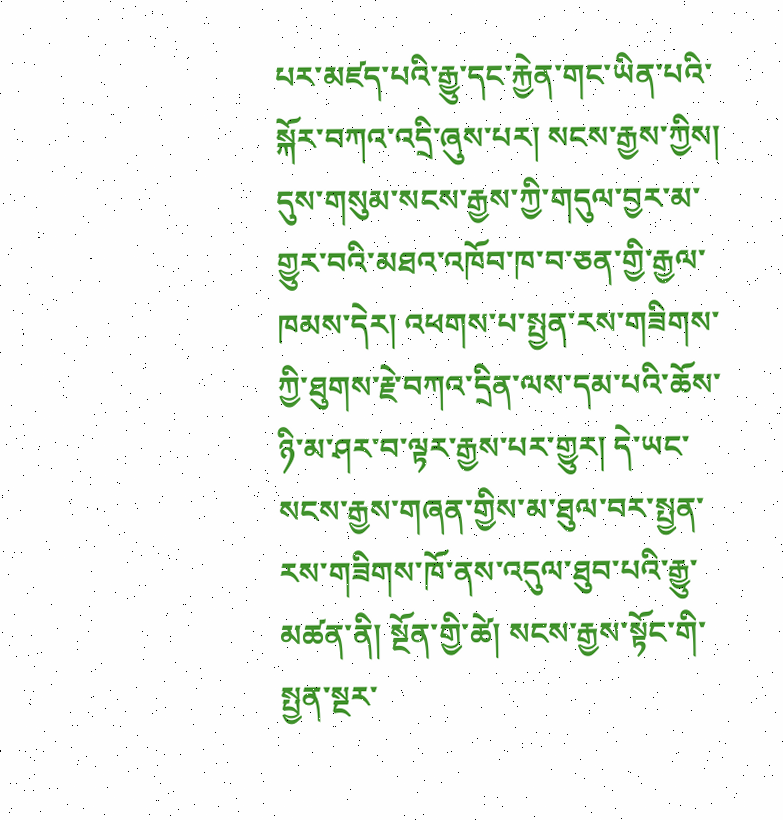པར་མཛད་པའི་རྒྱུ་དང་རྐྱེན་གང་ཡིན་པའི་སྐོར་བཀའ་འདྲི་ཞུས་པར། སངས་རྒྱས་ཀྱིས། དུས་གསུམ་སངས་རྒྱས་ཀྱི་གདུལ་བྱར་མ་གྱུར་བའི་མཐའ་འཁོབ་ཁ་བ་ཅན་གྱི་རྒྱལ་ཁམས་དེར། འཕགས་པ་སྤྱན་རས་གཟིགས་ཀྱི་ཐུགས་རྗེ་བཀའ་དྲིན་ལས་དམ་པའི་ཆོས་ཉི་མ་ཤར་བ་ལྟར་རྒྱས་པར་གྱུར། དེ་ཡང་སངས་རྒྱས་གཞན་གྱིས་མ་ཐུལ་བར་སྤྱན་རས་གཟིགས་ཁོ་ནས་འདུལ་ཐུབ་པའི་རྒྱུ་མཚན་ནི། སྔོན་གྱི་ཚེ། སངས་རྒྱས་སྟོང་གི་སྤྱན་སྔར་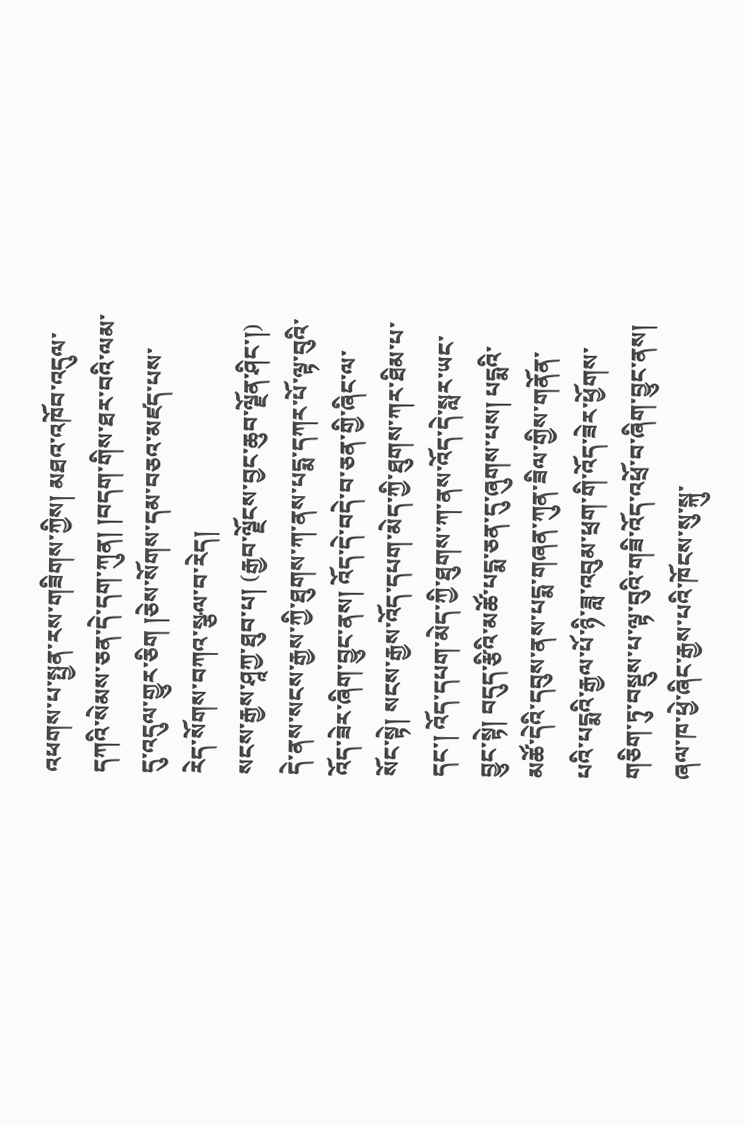འཕགས་པ་སྤྱན་རས་གཟིགས་ཀྱིས། མཐའ་འཁོབ་འདུལ་དཀའི་སེམས་ཅན་དེ་དག་ཀུན། །བདག་གིས་ཐར་བའི་ལམ་དུ་འདུལ་གྱུར་ཅིག །ཅེས་སོགས་དམ་བཅའ་མཛད་པས་རེད་སོགས་བཀའ་སྩལ་བ་རེད།
སངས་རྒྱས་ཤཱཀྱ་ཐུབ་པ། (རྒྱབ་ལྗོངས་བྱང་ཆུབ་ལྗོན་ཤིང་།)
དེ་ནས་སངས་རྒྱས་ཀྱི་ཐུགས་ཀ་ནས་པདྨ་དཀར་པོ་ལྟ་བུའི་འོད་ཟེར་ཞིག་བྱུང་ནས། འོད་དེ་བདེ་བ་ཅན་གྱི་ཞིང་ལ་སོང་སྟེ། སངས་རྒྱས་འོད་དཔག་མེད་ཀྱི་ཐུགས་ཀར་ཐིམ་པ་དང་། འོད་དཔག་མེད་ཀྱི་ཐུགས་ཀ་ནས་འོད་དེ་སླར་ཡང་བྱུང་སྟེ། བདུད་རྩིའི་མཚོ་པདྨ་ཅན་དུ་ཞུགས་པས། པདྨའི་མཚོ་དེའི་དབུས་ནས་པདྨ་གཞན་ཀུན་ཟིལ་གྱིས་གནོན་པའི་པདྨའི་རྒྱལ་པོ་ཉི་ཟླ་འབུམ་ཕྲག་གི་འོད་ཟེར་ཕྱོགས་གཅིག་ཏུ་བསྡུས་པ་ལྟ་བུའི་གཟི་འོད་འཕྲོ་བ་ཞིག་བྱུང་ནས། ཞལ་ཁ་ཕྱེ་ཞིང་རྒྱས་པའི་ཁོངས་སུ་སྐུ་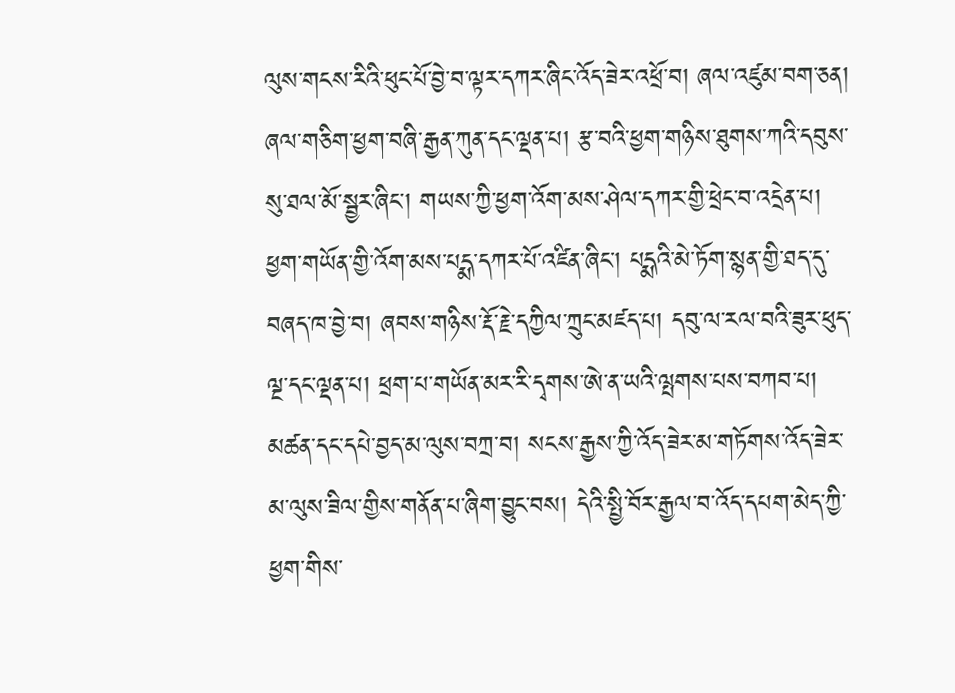ལུས་གངས་རིའི་ཕུང་པོ་བྱེ་བ་ལྟར་དཀར་ཞིང་འོད་ཟེར་འཕྲོ་བ། ཞལ་འཛུམ་བག་ཅན། ཞལ་གཅིག་ཕྱག་བཞི་རྒྱན་ཀུན་དང་ལྡན་པ། རྩ་བའི་ཕྱག་གཉིས་ཐུགས་ཀའི་དབུས་སུ་ཐལ་མོ་སྦྱར་ཞིང་། གཡས་ཀྱི་ཕྱག་འོག་མས་ཤེལ་དཀར་གྱི་ཕྲེང་བ་འདྲེན་པ། ཕྱག་གཡོན་གྱི་འོག་མས་པདྨ་དཀར་པོ་འཛིན་ཞིང་། པདྨའི་མེ་ཏོག་སྙན་གྱི་ཐད་དུ་བཞད་ཁ་བྱེ་བ། ཞབས་གཉིས་རྡོ་རྗེ་དཀྱིལ་ཀྲུང་མཛད་པ། དབུ་ལ་རལ་བའི་ཟུར་ཕུད་ལྔ་དང་ལྡན་པ། ཕྲག་པ་གཡོན་མར་རི་དྭགས་ཨེ་ན་ཡའི་ལྤགས་པས་བཀབ་པ། མཚན་དང་དཔེ་བྱད་མ་ལུས་བཀྲ་བ། སངས་རྒྱས་ཀྱི་འོད་ཟེར་མ་གཏོགས་འོད་ཟེར་མ་ལུས་ཟིལ་གྱིས་གནོན་པ་ཞིག་བྱུང་བས། དེའི་སྤྱི་བོར་རྒྱལ་བ་འོད་དཔག་མེད་ཀྱི་ཕྱག་གིས་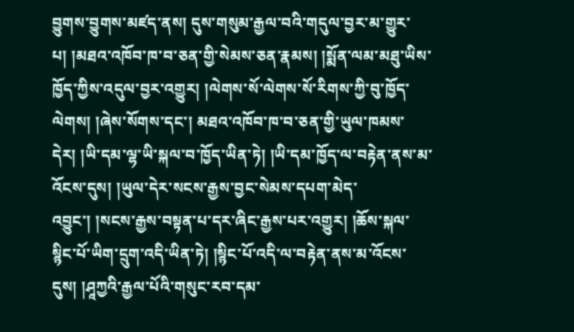བྱུགས་བྱུགས་མཛད་ནས། དུས་གསུམ་རྒྱལ་བའི་གདུལ་བྱར་མ་གྱུར་པ། །མཐའ་འཁོབ་ཁ་བ་ཅན་གྱི་སེམས་ཅན་རྣམས། །སྨོན་ལམ་མཐུ་ཡིས་ཁྱོད་ཀྱིས་འདུལ་བྱར་འགྱུར། །ལེགས་སོ་ལེགས་སོ་རིགས་ཀྱི་བུ་ཁྱོད་ལེགས། །ཞེས་སོགས་དང་། མཐའ་འཁོབ་ཁ་བ་ཅན་གྱི་ཡུལ་ཁམས་དེར། །ཡི་དམ་ལྷ་ཡི་སྐལ་བ་ཁྱོད་ཡིན་ཏེ། །ཡི་དམ་ཁྱོད་ལ་བརྟེན་ནས་མ་འོངས་དུས། །ཡུལ་དེར་སངས་རྒྱས་བྱང་སེམས་དཔག་མེད་འབྱུང་། །སངས་རྒྱས་བསྟན་པ་དར་ཞིང་རྒྱས་པར་འགྱུར། །ཆོས་སྐལ་སྙིང་པོ་ཡིག་དྲུག་འདི་ཡིན་ཏེ། །སྙིང་པོ་འདི་ལ་བརྟེན་ནས་མ་འོངས་དུས། །ཤཱཀྱའི་རྒྱལ་པོའི་གསུང་རབ་དམ་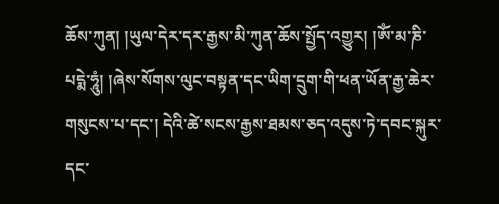ཆོས་ཀུན། །ཡུལ་དེར་དར་རྒྱས་མི་ཀུན་ཆོས་སྤྱོད་འགྱུར། །ཨོཾ་མ་ཎི་པདྨེ་ཧཱུཾ། །ཞེས་སོགས་ལུང་བསྟན་དང་ཡིག་དྲུག་གི་ཕན་ཡོན་རྒྱ་ཆེར་གསུངས་པ་དང་། དེའི་ཚེ་སངས་རྒྱས་ཐམས་ཅད་འདུས་ཏེ་དབང་སྐུར་དང་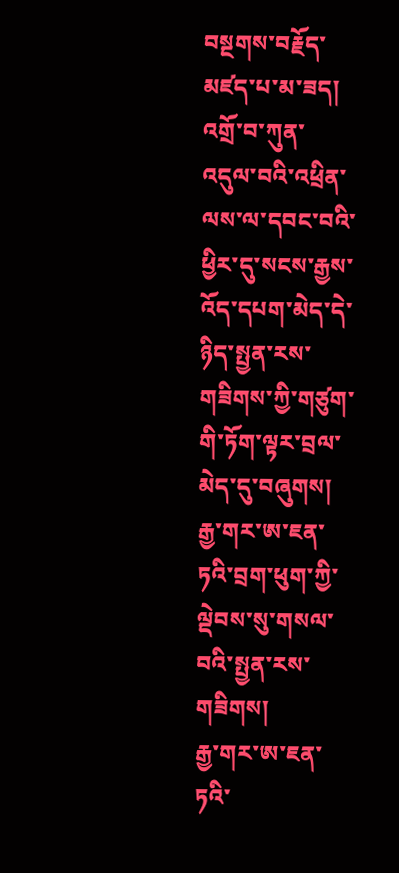བསྔགས་བརྗོད་མཛད་པ་མ་ཟད། འགྲོ་བ་ཀུན་འདུལ་བའི་འཕྲིན་ལས་ལ་དབང་བའི་ཕྱིར་དུ་སངས་རྒྱས་འོད་དཔག་མེད་དེ་ཉིད་སྤྱན་རས་གཟིགས་ཀྱི་གཙུག་གི་ཏོག་ལྟར་བྲལ་མེད་དུ་བཞུགས།
རྒྱ་གར་ཨ་ཇན་ཏའི་བྲག་ཕུག་ཀྱི་ལྡེབས་སུ་གསལ་བའི་སྤྱན་རས་གཟིགས།
རྒྱ་གར་ཨ་ཇན་ཏའི་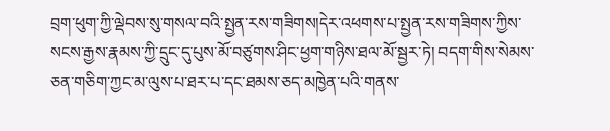བྲག་ཕུག་ཀྱི་ལྡེབས་སུ་གསལ་བའི་སྤྱན་རས་གཟིགས།དེར་འཕགས་པ་སྤྱན་རས་གཟིགས་ཀྱིས་སངས་རྒྱས་རྣམས་ཀྱི་དྲུང་དུ་པུས་མོ་བཙུགས་ཤིང་ཕྱག་གཉིས་ཐལ་མོ་སྦྱར་ཏེ། བདག་གིས་སེམས་ཅན་གཅིག་ཀྱང་མ་ལུས་པ་ཐར་པ་དང་ཐམས་ཅད་མཁྱེན་པའི་གནས་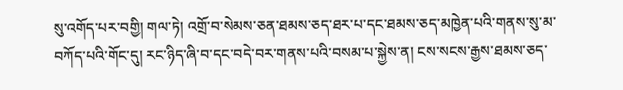སུ་འགོད་པར་བགྱི། གལ་ཏེ། འགྲོ་བ་སེམས་ཅན་ཐམས་ཅད་ཐར་པ་དང་ཐམས་ཅད་མཁྱེན་པའི་གནས་སུ་མ་བཀོད་པའི་གོང་དུ། རང་ཉིད་ཞི་བ་དང་བདེ་བར་གནས་པའི་བསམ་པ་སྐྱེས་ན། ངས་སངས་རྒྱས་ཐམས་ཅད་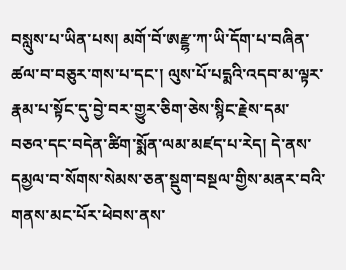བསླུས་པ་ཡིན་པས། མགོ་བོ་ཨརྫྷ་ཀ་ཡི་དོག་པ་བཞིན་ཚལ་བ་བཅུར་གས་པ་དང་། ལུས་པོ་པདྨའི་འདབ་མ་ལྟར་རྣམ་པ་སྟོང་དུ་བྱེ་བར་གྱུར་ཅིག་ཅེས་སྙིང་རྗེས་དམ་བཅའ་དང་བདེན་ཚིག་སྨོན་ལམ་མཛད་པ་རེད། དེ་ནས་དམྱལ་བ་སོགས་སེམས་ཅན་སྡུག་བསྔལ་གྱིས་མནར་བའི་གནས་མང་པོར་ཕེབས་ནས་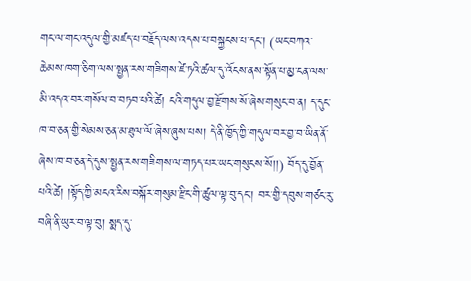གང་ལ་གང་འདུལ་གྱི་མཛད་པ་བརྗོད་ལས་འདས་པ་བསྐྱངས་པ་དང་། (ཡང་བཀའ་ཆེམས་ཁག་ཅིག་ལས་སྤྱན་རས་གཟིགས་ཛེ་ཏའི་ཚལ་དུ་འོངས་ནས་སྟོན་པ་མྱ་ངན་ལས་མི་འདའ་བར་གསོལ་བ་བཏབ་པའི་ཚེ། ངའི་གདུལ་བྱ་རྫོགས་སོ་ཞེས་གསུང་བ་ན། ད་དུང་ཁ་བ་ཅན་གྱི་སེམས་ཅན་མ་ཐུལ་ལོ་ཞེས་ཞུས་པས། དེ་ནི་ཁྱོད་ཀྱི་གདུལ་བར་བྱ་བ་ཡིན་ནོ་ཞེས་ཁ་བ་ཅན་དེ་དུས་སྤྱན་རས་གཟིགས་ལ་གཏད་པར་ཡང་གསུངས་སོ།།) བོད་དུ་བྱོན་པའི་ཚེ། །སྟོད་ཀྱི་མངའ་རིས་བསྐོར་གསུམ་རྫིང་གི་ཚུལ་ལྟ་བུ་དང་། བར་གྱི་དབུས་གཙང་རུ་བཞི་ནི་ཡུར་བ་ལྟ་བུ། སྨད་དུ་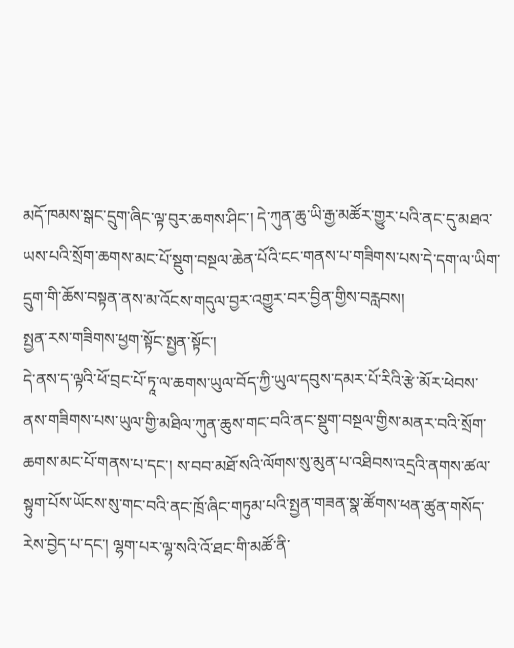མདོ་ཁམས་སྒང་དྲུག་ཞིང་ལྟ་བུར་ཆགས་ཤིང་། དེ་ཀུན་ཆུ་ཡི་རྒྱ་མཚོར་གྱུར་པའི་ནང་དུ་མཐའ་ཡས་པའི་སྲོག་ཆགས་མང་པོ་སྡུག་བསྔལ་ཆེན་པོའི་ངང་གནས་པ་གཟིགས་པས་དེ་དག་ལ་ཡིག་དྲུག་གི་ཆོས་བསྟན་ནས་མ་འོངས་གདུལ་བྱར་འགྱུར་བར་བྱིན་གྱིས་བརླབས།
སྤྱན་རས་གཟིགས་ཕྱག་སྟོང་སྤྱན་སྟོང་།
དེ་ནས་ད་ལྟའི་ཕོ་བྲང་པོ་ཏཱ་ལ་ཆགས་ཡུལ་བོད་ཀྱི་ཡུལ་དབུས་དམར་པོ་རིའི་རྩེ་མོར་ཕེབས་ནས་གཟིགས་པས་ཡུལ་གྱི་མཐིལ་ཀུན་ཆུས་གང་བའི་ནང་སྡུག་བསྔལ་གྱིས་མནར་བའི་སྲོག་ཆགས་མང་པོ་གནས་པ་དང་། ས་བབ་མཐོ་སའི་ལོགས་སུ་མུན་པ་འཐིབས་འདྲའི་ནགས་ཚལ་སྟུག་པོས་ཡོངས་སུ་གང་བའི་ནང་ཁྲོ་ཞིང་གཏུམ་པའི་སྤྱན་གཟན་སྣ་ཚོགས་ཕན་ཚུན་གསོད་རེས་བྱེད་པ་དང་། ལྷག་པར་ལྷ་སའི་འོ་ཐང་གི་མཚོ་ནི་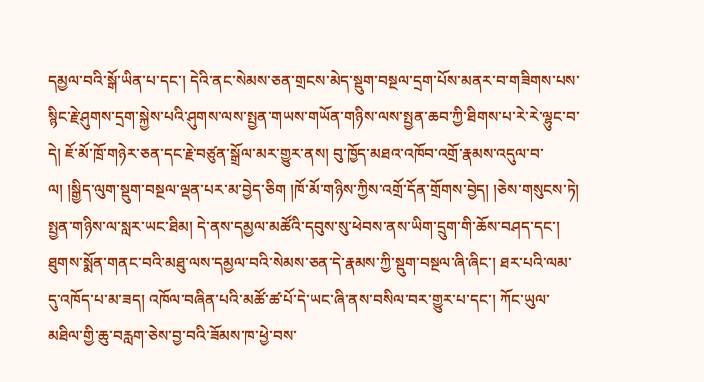དམྱལ་བའི་སྒོ་ཡིན་པ་དང་། དེའི་ནང་སེམས་ཅན་གྲངས་མེད་སྡུག་བསྔལ་དྲག་པོས་མནར་བ་གཟིགས་པས་སྙིང་རྗེ་ཤུགས་དྲག་སྐྱེས་པའི་ཤུགས་ལས་སྤྱན་གཡས་གཡོན་གཉིས་ལས་སྤྱན་ཆབ་ཀྱི་ཐིགས་པ་རེ་རེ་ལྷུང་བ་དེ། ཇོ་མོ་ཁྲོ་གཉེར་ཅན་དང་རྗེ་བཙུན་སྒྲོལ་མར་གྱུར་ནས། བུ་ཁྱོད་མཐའ་འཁོབ་འགྲོ་རྣམས་འདུལ་བ་ལ། །སྒྱིད་ལུག་སྡུག་བསྔལ་ལྡན་པར་མ་བྱེད་ཅིག །ཁོ་མོ་གཉིས་ཀྱིས་འགྲོ་དོན་གྲོགས་བྱེད། །ཅེས་གསུངས་ཏེ། སྤྱན་གཉིས་ལ་སླར་ཡང་ཐིམ། དེ་ནས་དམྱལ་མཚོའི་དབུས་སུ་ཕེབས་ནས་ཡིག་དྲུག་གི་ཆོས་བཤད་དང་། ཐུགས་སྨོན་གནང་བའི་མཐུ་ལས་དམྱལ་བའི་སེམས་ཅན་དེ་རྣམས་ཀྱི་སྡུག་བསྔལ་ཞི་ཞིང་། ཐར་པའི་ལམ་དུ་འཁོད་པ་མ་ཟད། འཁོལ་བཞིན་པའི་མཚོ་ཚ་པོ་དེ་ཡང་ཞི་ནས་བསིལ་བར་གྱུར་པ་དང་། ཀོང་ཡུལ་མཐིལ་གྱི་ཆུ་བརླག་ཅེས་བྱ་བའི་ཟོམས་ཁ་ཕྱེ་བས་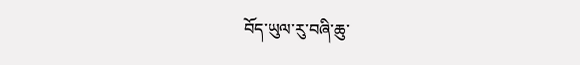བོད་ཡུལ་རུ་བཞི་ཆུ་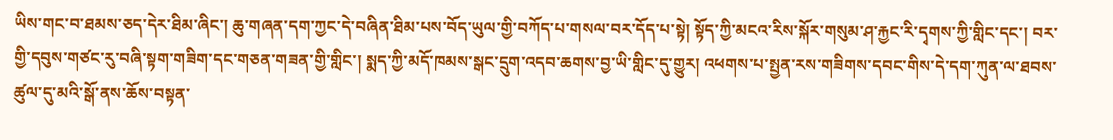ཡིས་གང་བ་ཐམས་ཅད་དེར་ཐིམ་ཞིང་། ཆུ་གཞན་དག་ཀྱང་དེ་བཞིན་ཐིམ་པས་བོད་ཡུལ་གྱི་བཀོད་པ་གསལ་བར་དོད་པ་སྟེ། སྟོད་ཀྱི་མངའ་རིས་སྐོར་གསུམ་ཤ་རྐྱང་རི་དྭགས་ཀྱི་གླིང་དང་། བར་གྱི་དབུས་གཙང་རུ་བཞི་སྟག་གཟིག་དང་གཅན་གཟན་གྱི་གླིང་། སྨད་ཀྱི་མདོ་ཁམས་སྒང་དྲུག་འདབ་ཆགས་བྱ་ཡི་གླིང་དུ་གྱུར། འཕགས་པ་སྤྱན་རས་གཟིགས་དབང་གིས་དེ་དག་ཀུན་ལ་ཐབས་ཚུལ་དུ་མའི་སྒོ་ནས་ཆོས་བསྟན་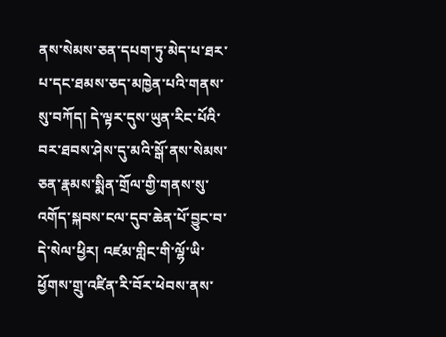ནས་སེམས་ཅན་དཔག་ཏུ་མེད་པ་ཐར་པ་དང་ཐམས་ཅད་མཁྱེན་པའི་གནས་སུ་བཀོད། དེ་ལྟར་དུས་ཡུན་རིང་པོའི་བར་ཐབས་ཤེས་དུ་མའི་སྒོ་ནས་སེམས་ཅན་རྣམས་སྨིན་གྲོལ་གྱི་གནས་སུ་འགོད་སྐབས་ངལ་དུབ་ཆེན་པོ་བྱུང་བ་དེ་སེལ་ཕྱིར། འཛམ་གླིང་གི་ལྷོ་ཡི་ཕྱོགས་གྲུ་འཛིན་རི་བོར་ཕེབས་ནས་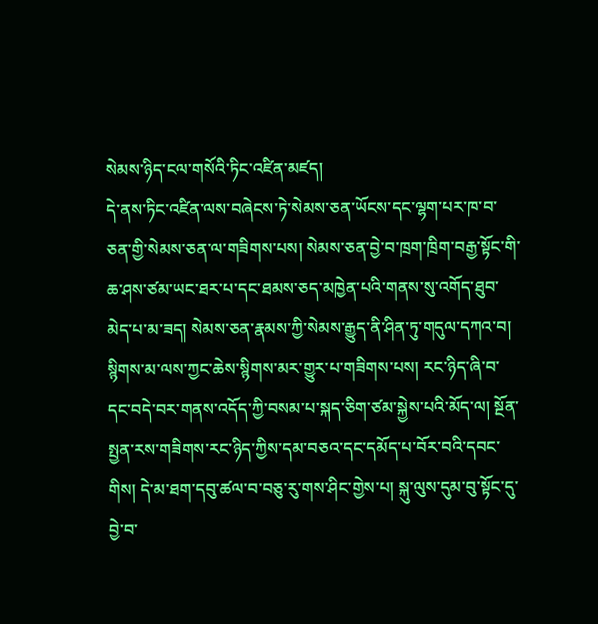སེམས་ཉིད་ངལ་གསོའི་ཏིང་འཛིན་མཛད།
དེ་ནས་ཏིང་འཛིན་ལས་བཞེངས་ཏེ་སེམས་ཅན་ཡོངས་དང་ལྷག་པར་ཁ་བ་ཅན་གྱི་སེམས་ཅན་ལ་གཟིགས་པས། སེམས་ཅན་བྱེ་བ་ཁྲག་ཁྲིག་བརྒྱ་སྟོང་གི་ཆ་ཤས་ཙམ་ཡང་ཐར་པ་དང་ཐམས་ཅད་མཁྱེན་པའི་གནས་སུ་འགོད་ཐུབ་མེད་པ་མ་ཟད། སེམས་ཅན་རྣམས་ཀྱི་སེམས་རྒྱུད་ནི་ཤིན་ཏུ་གདུལ་དཀའ་བ། སྙིགས་མ་ལས་ཀྱང་ཆེས་སྙིགས་མར་གྱུར་པ་གཟིགས་པས། རང་ཉིད་ཞི་བ་དང་བདེ་བར་གནས་འདོད་ཀྱི་བསམ་པ་སྐད་ཅིག་ཙམ་སྐྱེས་པའི་མོད་ལ། སྔོན་སྤྱན་རས་གཟིགས་རང་ཉིད་ཀྱིས་དམ་བཅའ་དང་དམོད་པ་བོར་བའི་དབང་གིས། དེ་མ་ཐག་དབུ་ཚལ་བ་བཅུ་རུ་གས་ཤིང་གྱེས་པ། སྐུ་ལུས་དུམ་བུ་སྟོང་དུ་བྱེ་བ་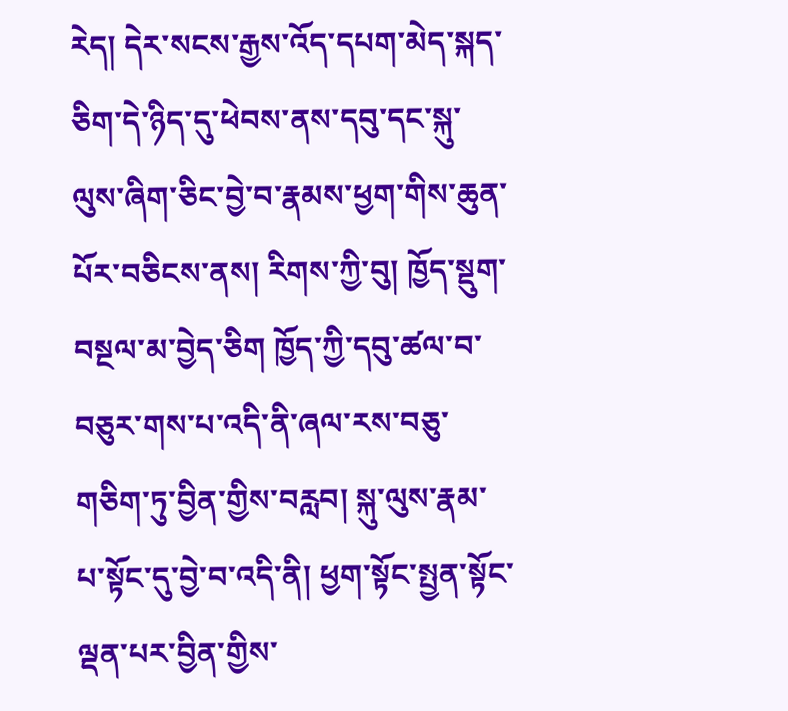རེད། དེར་སངས་རྒྱས་འོད་དཔག་མེད་སྐད་ཅིག་དེ་ཉིད་དུ་ཕེབས་ནས་དབུ་དང་སྐུ་ལུས་ཞིག་ཅིང་བྱེ་བ་རྣམས་ཕྱག་གིས་ཆུན་པོར་བཅིངས་ནས། རིགས་ཀྱི་བུ། ཁྱོད་སྡུག་བསྔལ་མ་བྱེད་ཅིག ཁྱོད་ཀྱི་དབུ་ཚལ་བ་བཅུར་གས་པ་འདི་ནི་ཞལ་རས་བཅུ་གཅིག་ཏུ་བྱིན་གྱིས་བརླབ། སྐུ་ལུས་རྣམ་པ་སྟོང་དུ་བྱེ་བ་འདི་ནི། ཕྱག་སྟོང་སྤྱན་སྟོང་ལྡན་པར་བྱིན་གྱིས་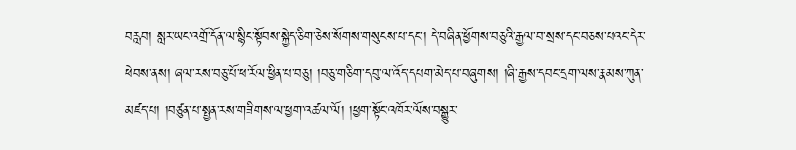བརླབ། སླར་ཡང་འགྲོ་དོན་ལ་སྙིང་སྟོབས་སྐྱེད་ཅིག་ཅེས་སོགས་གསུངས་པ་དང་། དེ་བཞིན་ཕྱོགས་བཅུའི་རྒྱལ་བ་སྲས་དང་བཅས་པའང་དེར་ཕེབས་ནས། ཞལ་རས་བཅུ་པོ་ཕ་རོལ་ཕྱིན་པ་བཅུ། །བཅུ་གཅིག་དབུ་ལ་འོད་དཔག་མེད་པ་བཞུགས། །ཞི་རྒྱས་དབང་དྲག་ལས་རྣམས་ཀུན་མཛད་པ། །བཙུན་པ་སྤྱན་རས་གཟིགས་ལ་ཕྱག་འཚལ་ལོ། །ཕྱག་སྟོང་འཁོར་ལོས་བསྒྱུར་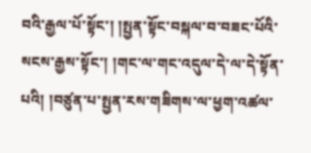བའི་རྒྱལ་པོ་སྟོང་། །སྤྱན་སྟོང་བསྐལ་བ་བཟང་པོའི་སངས་རྒྱས་སྟོང་། །གང་ལ་གང་འདུལ་དེ་ལ་དེ་སྟོན་པའི། །བཙུན་པ་སྤྱན་རས་གཟིགས་ལ་ཕྱག་འཚལ་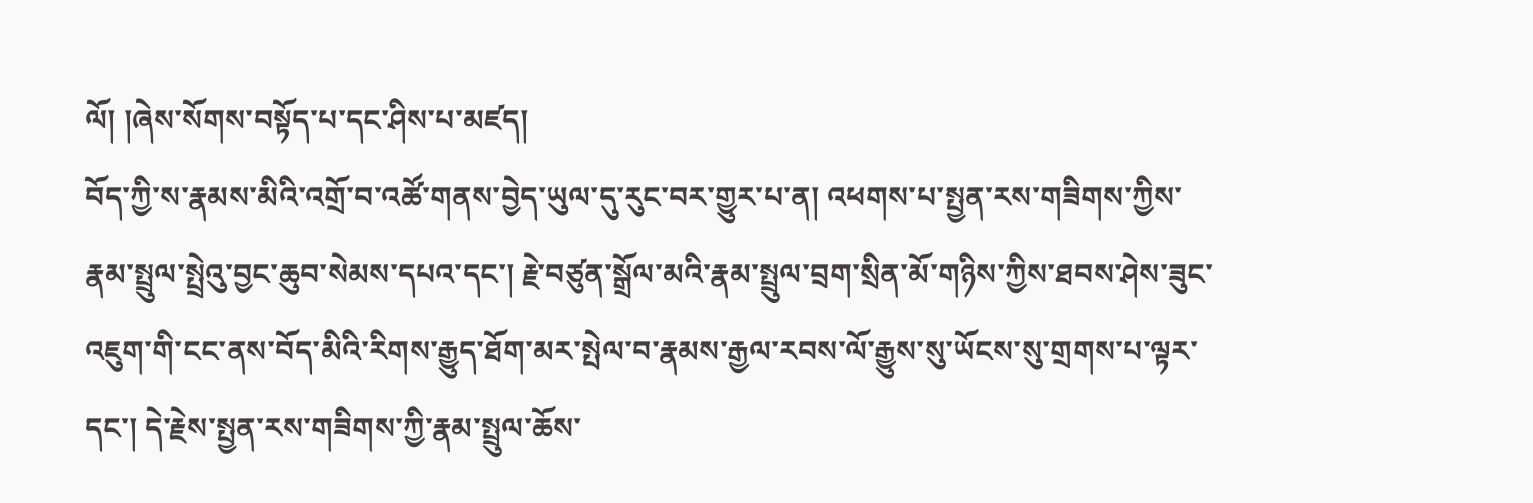ལོ། །ཞེས་སོགས་བསྟོད་པ་དང་ཤིས་པ་མཛད།
བོད་ཀྱི་ས་རྣམས་མིའི་འགྲོ་བ་འཚོ་གནས་བྱེད་ཡུལ་དུ་རུང་བར་གྱུར་པ་ན། འཕགས་པ་སྤྱན་རས་གཟིགས་ཀྱིས་རྣམ་སྤྲུལ་སྤྲེའུ་བྱང་ཆུབ་སེམས་དཔའ་དང་། རྗེ་བཙུན་སྒྲོལ་མའི་རྣམ་སྤྲུལ་བྲག་སྲིན་མོ་གཉིས་ཀྱིས་ཐབས་ཤེས་ཟུང་འཇུག་གི་ངང་ནས་བོད་མིའི་རིགས་རྒྱུད་ཐོག་མར་སྤེལ་བ་རྣམས་རྒྱལ་རབས་ལོ་རྒྱུས་སུ་ཡོངས་སུ་གྲགས་པ་ལྟར་དང་། དེ་རྗེས་སྤྱན་རས་གཟིགས་ཀྱི་རྣམ་སྤྲུལ་ཆོས་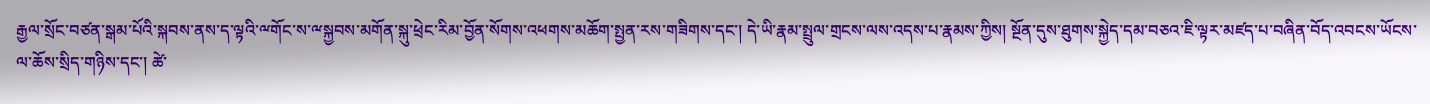རྒྱལ་སྲོང་བཙན་སྒམ་པོའི་སྐབས་ནས་ད་ལྟའི་ྋགོང་ས་ྋསྐྱབས་མགོན་སྐུ་ཕྲེང་རིམ་བྱོན་སོགས་འཕགས་མཆོག་སྤྱན་རས་གཟིགས་དང་། དེ་ཡི་རྣམ་སྤྲུལ་གྲངས་ལས་འདས་པ་རྣམས་ཀྱིས། སྔོན་དུས་ཐུགས་སྐྱེད་དམ་བཅའ་ཇི་ལྟར་མཛད་པ་བཞིན་བོད་འབངས་ཡོངས་ལ་ཆོས་སྲིད་གཉིས་དང་། ཚེ་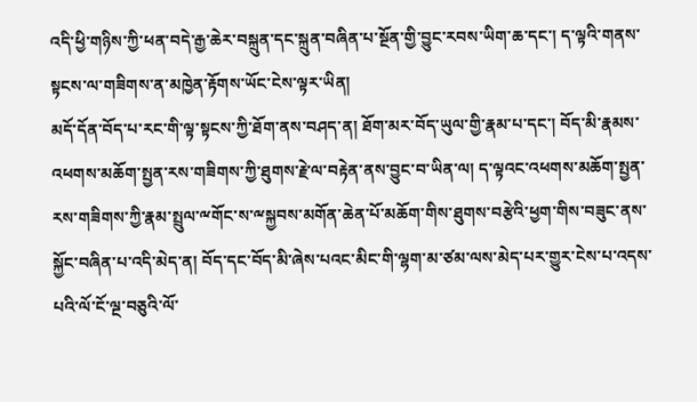འདི་ཕྱི་གཉིས་ཀྱི་ཕན་བདེ་རྒྱ་ཆེར་བསྐྲུན་དང་སྐྲུན་བཞིན་པ་སྔོན་གྱི་བྱུང་རབས་ཡིག་ཆ་དང་། ད་ལྟའི་གནས་སྟངས་ལ་གཟིགས་ན་མཁྱེན་རྟོགས་ཡོང་ངེས་ལྟར་ཡིན།
མདོ་དོན་བོད་པ་རང་གི་ལྟ་སྟངས་ཀྱི་ཐོག་ནས་བཤད་ན། ཐོག་མར་བོད་ཡུལ་གྱི་རྣམ་པ་དང་། བོད་མི་རྣམས་འཕགས་མཆོག་སྤྱན་རས་གཟིགས་ཀྱི་ཐུགས་རྗེ་ལ་བརྟེན་ནས་བྱུང་བ་ཡིན་ལ། ད་ལྟའང་འཕགས་མཆོག་སྤྱན་རས་གཟིགས་ཀྱི་རྣམ་སྤྲུལ་ྋགོང་ས་ྋསྐྱབས་མགོན་ཆེན་པོ་མཆོག་གིས་ཐུགས་བརྩེའི་ཕྱག་གིས་བཟུང་ནས་སྐྱོང་བཞིན་པ་འདི་མེད་ན། བོད་དང་བོད་མི་ཞེས་པའང་མིང་གི་ལྷག་མ་ཙམ་ལས་མེད་པར་གྱུར་ངེས་པ་འདས་པའི་ལོ་ངོ་ལྔ་བཅུའི་ལོ་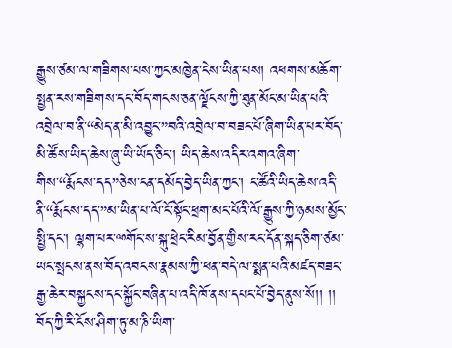རྒྱུས་ཙམ་ལ་གཟིགས་པས་ཀྱང་མཁྱེན་ངེས་ཡིན་པས། འཕགས་མཆོག་སྤྱན་རས་གཟིགས་དང་བོད་གངས་ཅན་ལྗོངས་ཀྱི་ཐུན་མོང་མ་ཡིན་པའི་འབྲེལ་བ་ནི་“མེད་ན་མི་འབྱུང་”བའི་འབྲེལ་བ་བཟང་པོ་ཞིག་ཡིན་པར་བོད་མི་ཚོས་ཡིད་ཆེས་ཞུ་ཡི་ཡོད་ཅིང་། ཡིད་ཆེས་འདིར་འགའ་ཞིག་གིས་“རྨོངས་དད”ཅེས་ངན་དམོད་བྱེད་ཡིན་ཀྱང་། ང་ཚོའི་ཡིད་ཆེས་འདི་ནི་“རྨོངས་དད་”མ་ཡིན་པ་ལོ་ངོ་སྟོང་ཕྲག་མང་པོའི་ལོ་རྒྱུས་ཀྱི་ཉམས་མྱོང་སྤྱི་དང་། ལྷག་པར་ྋགོང་ས་སྐུ་ཕྲེང་རིམ་བྱོན་གྱིས་རང་དོན་སྐད་ཅིག་ཙམ་ཡང་སྤངས་ནས་བོད་འབངས་རྣམས་ཀྱི་ཕན་བདེ་ལ་སྨན་པའི་མཛད་བཟང་རྒྱ་ཆེར་བསྐྱངས་དང་སྐྱོང་བཞིན་པ་འདི་ཁོ་ནས་དཔང་པོ་བྱེད་ནུས་སོ།། །།
བོད་ཀྱི་རི་ངོས་ཤིག་ཏུ་མ་ཎི་ཡིག་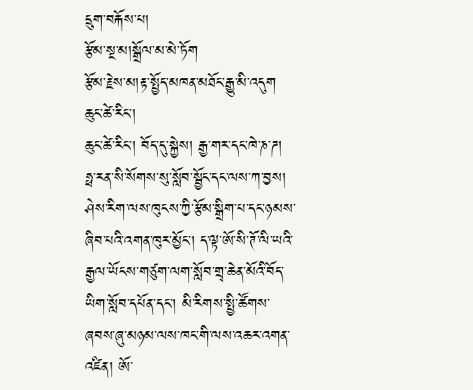དྲུག་བརྐོས་པ།
རྩོམ་སྔ་མ།སྒྲོལ་མ་མེ་ཏོག
རྩོམ་རྗེས་མ།རྟ་སྤྱོད་མཁན་མཐོང་རྒྱུ་མི་འདུག
ཆུང་ཚེ་རིང་།
ཆུང་ཚེ་རིང་། བོད་དུ་སྐྱེས། རྒྱ་གར་དང་ཁེ་ཎ་ཌ། ཧྥ་རན་སི་སོགས་སུ་སློབ་སྦྱོང་དང་ལས་ཀ་བྱས། ཤེས་རིག་ལས་ཁུངས་ཀྱི་རྩོམ་སྒྲིག་པ་དང་ཉམས་ཞིབ་པའི་འགན་ཁུར་མྱོང་། ད་ལྟ་ཨོ་སི་ཊོ་ལི་ཡའི་རྒྱལ་ཡོངས་གཙུག་ལག་སློབ་གྲྭ་ཆེན་མོའི་བོད་ཡིག་སློབ་དཔོན་དང་། མི་རིགས་སྤྱི་ཚོགས་ཞབས་ཞུ་མཉམ་ལས་ཁང་གི་ལས་འཆར་འགན་འཛིན། ཨོ་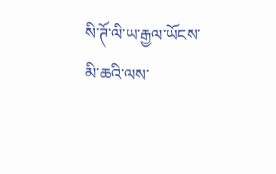སི་ཊོ་ལི་ཡ་རྒྱལ་ཡོངས་མི་ཆའི་ལས་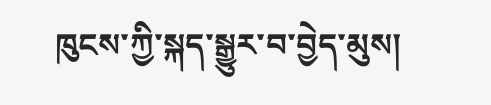ཁུངས་ཀྱི་སྐད་སྒྱུར་བ་བྱེད་མུས།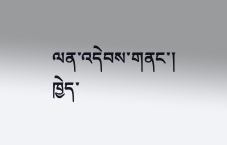ལན་འདེབས་གནང་།
ཁྱེད་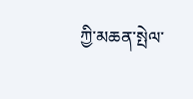ཀྱི་མཆན་སྤེལ་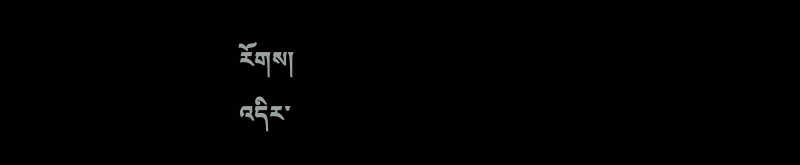རོགས།
འདིར་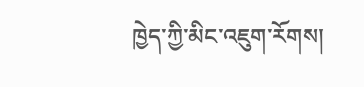ཁྱེད་ཀྱི་མིང་འཇུག་རོགས།